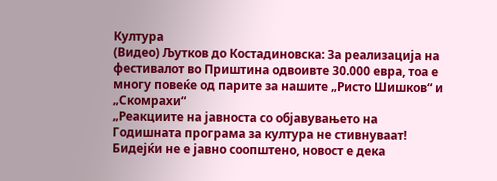Култура
(Видео) Љутков до Костадиновска: За реализација на фестивалот во Приштина одвоивте 30.000 евра, тоа е многу повеќе од парите за нашите „Ристо Шишков“ и „Скомрахи“
„Реакциите на јавноста со објавувањето на Годишната програма за култура не стивнуваат! Бидејќи не е јавно соопштено, новост е дека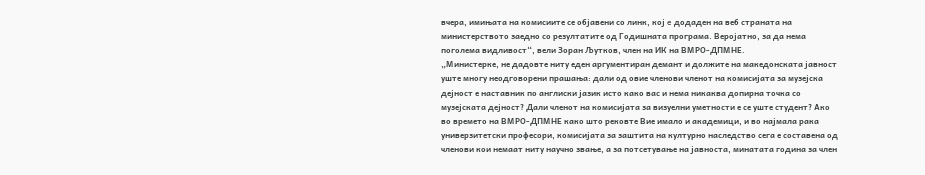вчера, имињата на комисиите се објавени со линк, кој e додаден на веб страната на министерството заедно со резултатите од Годишната програма. Веројатно, за да нема поголема видливост“, вели Зоран Љутков, член на ИК на ВМРО-ДПМНЕ.
„Министерке, не дадовте ниту еден аргументиран демант и должите на македонската јавност уште многу неодговорени прашања: дали од овие членови членот на комисијата за музејска дејност е наставник по англиски јазик исто како вас и нема никаква допирна точка со музејската дејност? Дали членот на комисијата за визуелни уметности е се уште студент? Ако во времето на ВМРО-ДПМНЕ како што рековте Вие имало и академици, и во најмала рака универзитетски професори, комисијата за заштита на културно наследство сега е составена од членови кои немаат ниту научно звање, а за потсетување на јавноста, минатата година за член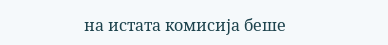на истата комисија беше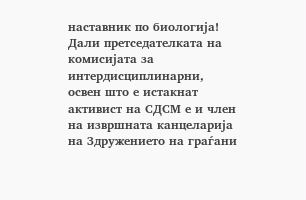наставник по биологија! Дали претседателката на комисијата за интердисциплинарни, освен што е истакнат активист на СДСМ е и член на извршната канцеларија на Здружението на граѓани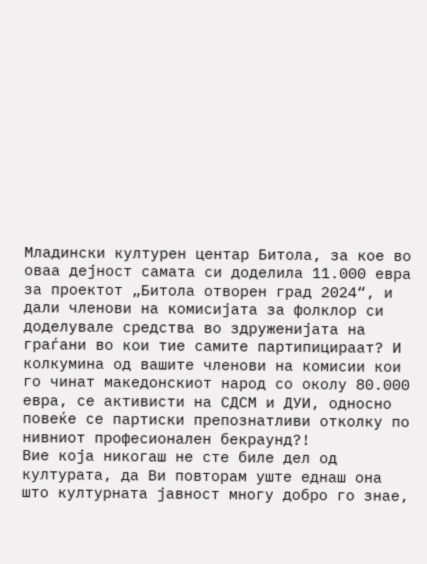Младински културен центар Битола, за кое во оваа дејност самата си доделила 11.000 евра за проектот „Битола отворен град 2024“, и дали членови на комисијата за фолклор си доделувале средства во здруженијата на граѓани во кои тие самите партипицираат? И колкумина од вашите членови на комисии кои го чинат македонскиот народ со околу 80.000 евра, се активисти на СДСМ и ДУИ, односно повеќе се партиски препознатливи отколку по нивниот професионален бекраунд?!
Вие која никогаш не сте биле дел од културата, да Ви повторам уште еднаш она што културната јавност многу добро го знае,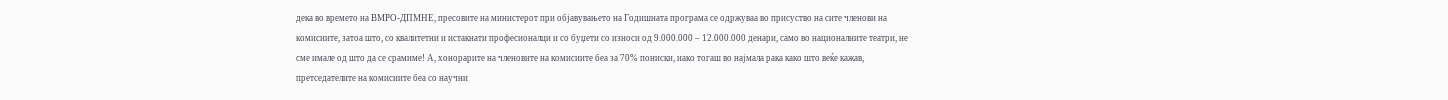дека во времето на ВМРО-ДПМНЕ, пресовите на министерот при објавувањето на Годишната програма се одржуваа во присуство на сите членови на комисиите, затоа што, со квалитетни и истакнати професионалци и со буџети со износи од 9.000.000 – 12.000.000 денари, само во националните театри, не сме имале од што да се срамиме! А, хонорарите на членовите на комисиите беа за 70% пониски, иако тогаш во најмала рака како што веќе кажав, претседателите на комисиите беа со научни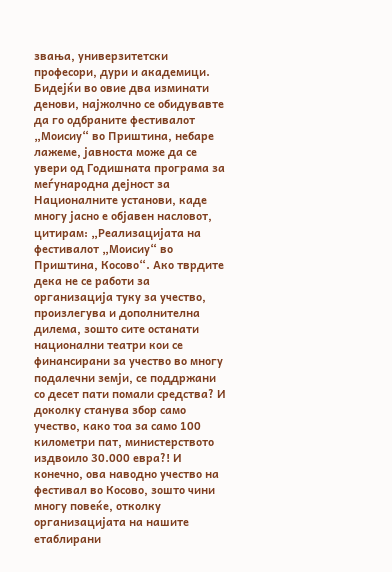звања, универзитетски професори, дури и академици.
Бидејќи во овие два изминати денови, најжолчно се обидувавте да го одбраните фестивалот „Моисиу“ во Приштина, небаре лажеме, јавноста може да се увери од Годишната програма за меѓународна дејност за Националните установи, каде многу јасно е објавен насловот, цитирам: „Реализацијата на фестивалот „Моисиу“ во Приштина, Косово“. Ако тврдите дека не се работи за организација туку за учество, произлегува и дополнителна дилема, зошто сите останати национални театри кои се финансирани за учество во многу подалечни земји, се поддржани со десет пати помали средства? И доколку станува збор само учество, како тоа за само 100 километри пат, министерството издвоило 30.000 евра?! И конечно, ова наводно учество на фестивал во Косово, зошто чини многу повеќе, отколку организацијата на нашите етаблирани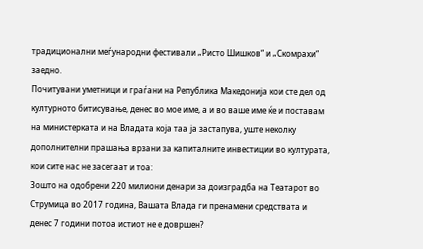традиционални меѓународни фестивали „Ристо Шишков“ и „Скомрахи“ заедно.
Почитувани уметници и граѓани на Република Македонија кои сте дел од културното битисување, денес во мое име, а и во ваше име ќе и поставам на министерката и на Владата која таа ја застапува, уште неколку дополнителни прашања врзани за капиталните инвестиции во културата, кои сите нас не засегаат и тоа:
Зошто на одобрени 220 милиони денари за доизградба на Театарот во Струмица во 2017 година, Вашата Влада ги пренамени средствата и денес 7 години потоа истиот не е довршен?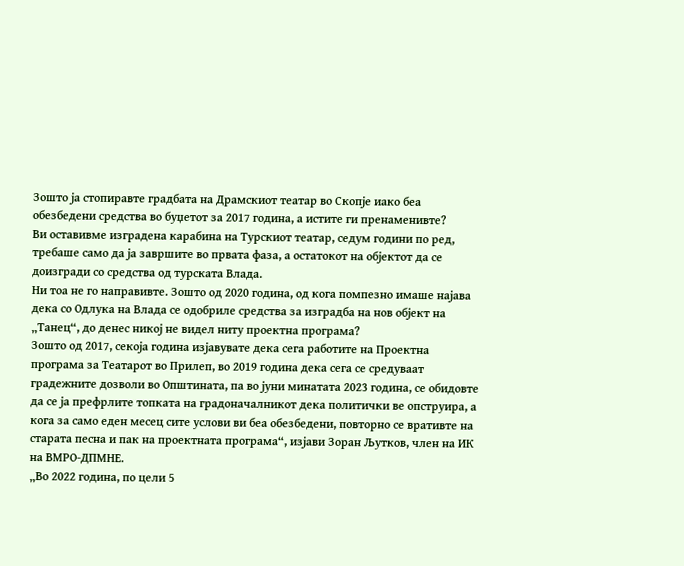Зошто ја стопиравте градбата на Драмскиот театар во Скопје иако беа обезбедени средства во буџетот за 2017 година, а истите ги пренаменивте?
Ви оставивме изградена карабина на Турскиот театар, седум години по ред, требаше само да ја завршите во првата фаза, а остатокот на објектот да се доизгради со средства од турската Влада.
Ни тоа не го направивте. Зошто од 2020 година, од кога помпезно имаше најава дека со Одлука на Влада се одобриле средства за изградба на нов објект на „Танец“, до денес никој не видел ниту проектна програма?
Зошто од 2017, секоја година изјавувате дека сега работите на Проектна програма за Театарот во Прилеп, во 2019 година дека сега се средуваат градежните дозволи во Општината, па во јуни минатата 2023 година, се обидовте да се ја префрлите топката на градоначалникот дека политички ве опструира, а кога за само еден месец сите услови ви беа обезбедени, повторно се вративте на старата песна и пак на проектната програма“, изјави Зоран Љутков, член на ИК на ВМРО-ДПМНЕ.
„Во 2022 година, по цели 5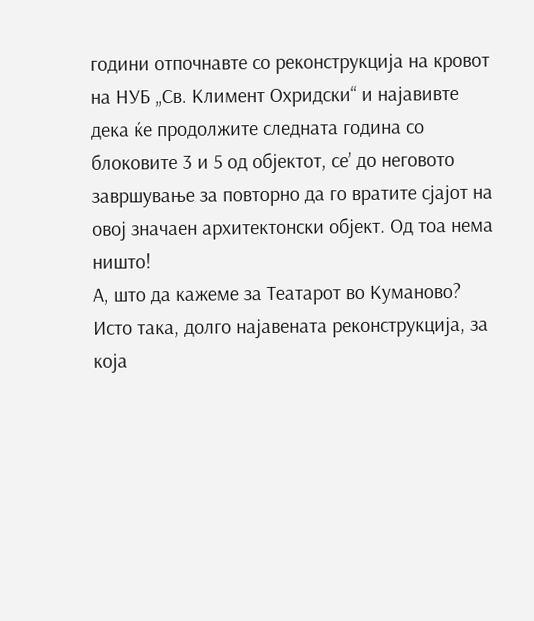години отпочнавте со реконструкција на кровот на НУБ „Св. Климент Охридски“ и најавивте дека ќе продолжите следната година со блоковите 3 и 5 од објектот, се’ до неговото завршување за повторно да го вратите сјајот на овој значаен архитектонски објект. Од тоа нема ништо!
А, што да кажеме за Театарот во Куманово? Исто така, долго најавената реконструкција, за која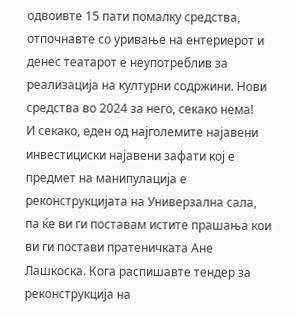одвоивте 15 пати помалку средства, отпочнавте со уривање на ентериерот и денес театарот е неупотреблив за реализација на културни содржини. Нови средства во 2024 за него, секако нема!
И секако, еден од најголемите најавени инвестициски најавени зафати кој е предмет на манипулација е реконструкцијата на Универзална сала, па ќе ви ги поставам истите прашања кои ви ги постави пратеничката Ане Лашкоска. Кога распишавте тендер за реконструкција на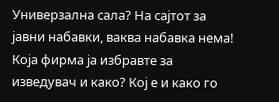Универзална сала? На сајтот за јавни набавки, ваква набавка нема! Која фирма ја избравте за изведувач и како? Кој е и како го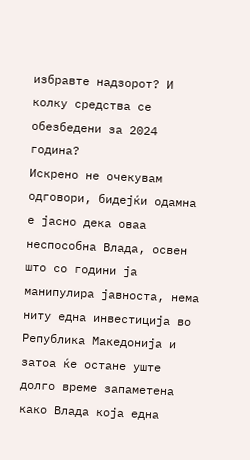избравте надзорот? И колку средства се обезбедени за 2024 година?
Искрено не очекувам одговори, бидејќи одамна е јасно дека оваа неспособна Влада, освен што со години ја манипулира јавноста, нема ниту една инвестиција во Република Македонија и затоа ќе остане уште долго време запаметена како Влада која една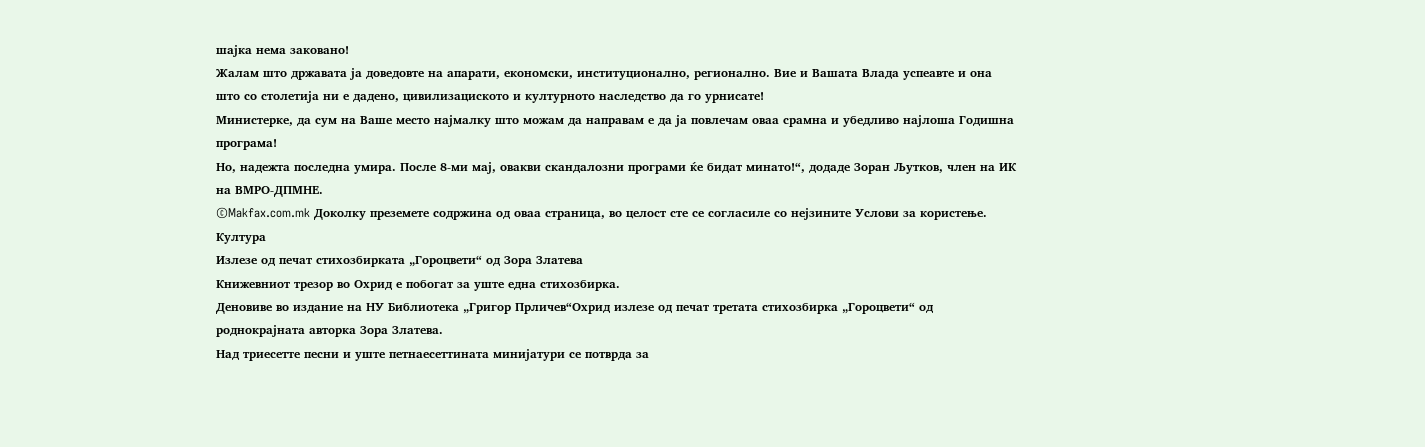шајка нема заковано!
Жалам што државата ја доведовте на апарати, економски, институционално, регионално. Вие и Вашата Влада успеавте и она што со столетија ни е дадено, цивилизациското и културното наследство да го урнисате!
Министерке, да сум на Ваше место најмалку што можам да направам е да ја повлечам оваа срамна и убедливо најлоша Годишна програма!
Но, надежта последна умира. После 8-ми мај, овакви скандалозни програми ќе бидат минато!“, додаде Зоран Љутков, член на ИК на ВМРО-ДПМНЕ.
©Makfax.com.mk Доколку преземете содржина од оваа страница, во целост сте се согласиле со нејзините Услови за користење.
Култура
Излезе од печат стихозбирката „Гороцвети“ од Зора Златева
Книжевниот трезор во Охрид е побогат за уште една стихозбирка.
Деновиве во издание на НУ Библиотека „Григор Прличев“Охрид излезе од печат третата стихозбирка „Гороцвети“ од роднокрајната авторка Зора Златева.
Над триесетте песни и уште петнаесеттината минијатури се потврда за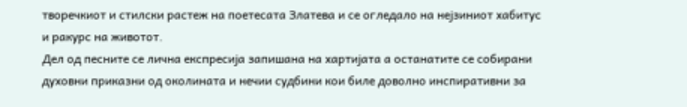творечкиот и стилски растеж на поетесата Златева и се огледало на нејзиниот хабитус и ракурс на животот.
Дел од песните се лична експресија запишана на хартијата а останатите се собирани духовни приказни од околината и нечии судбини кои биле доволно инспиративни за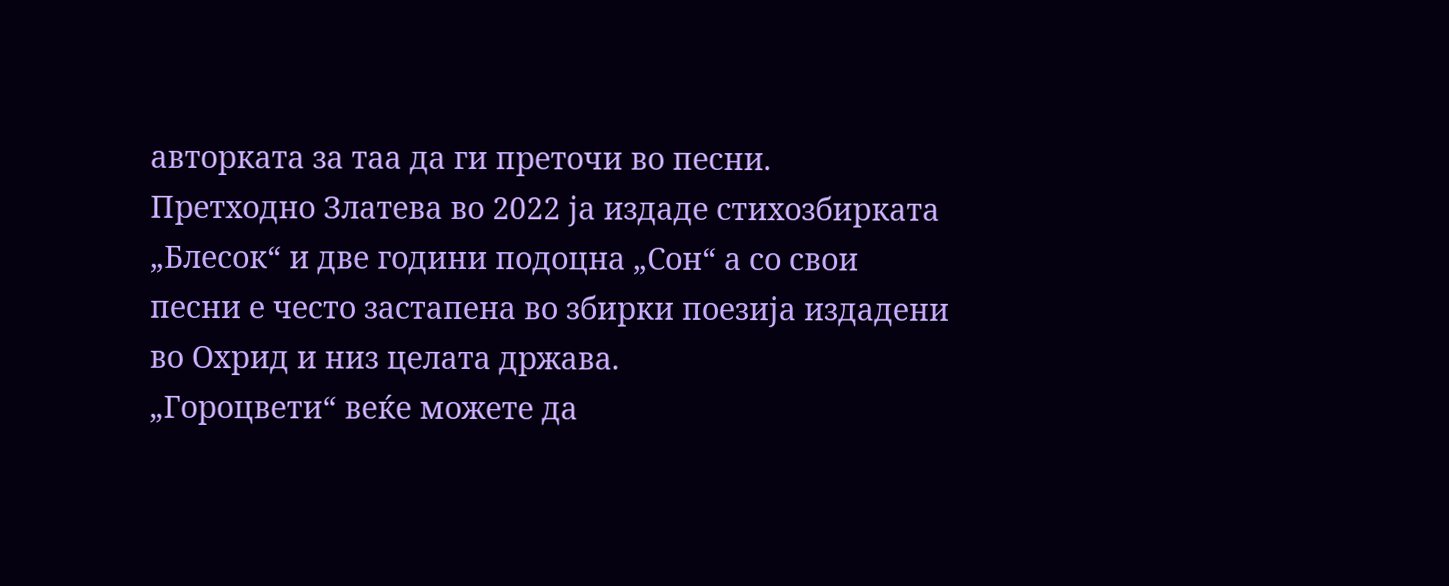авторката за таа да ги преточи во песни.
Претходно Златева во 2022 ја издаде стихозбирката „Блесок“ и две години подоцна „Сон“ а со свои песни е често застапена во збирки поезија издадени во Охрид и низ целата држава.
„Гороцвети“ веќе можете да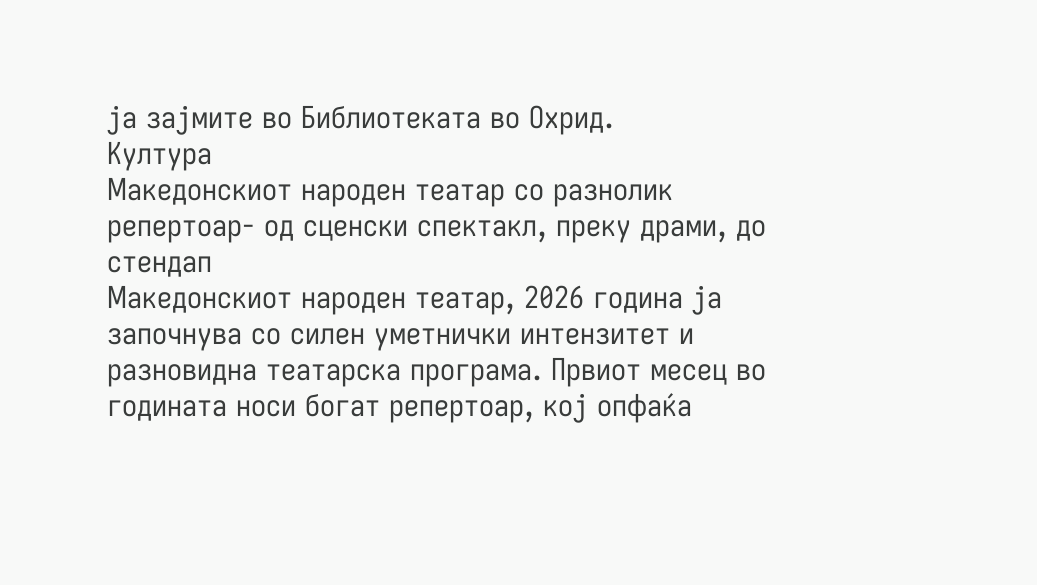ја зајмите во Библиотеката во Охрид.
Култура
Македонскиот народен театар со разнолик репертоар- од сценски спектакл, преку драми, до стендап
Македонскиот народен театар, 2026 година ја започнува со силен уметнички интензитет и разновидна театарска програма. Првиот месец во годината носи богат репертоар, кој опфаќа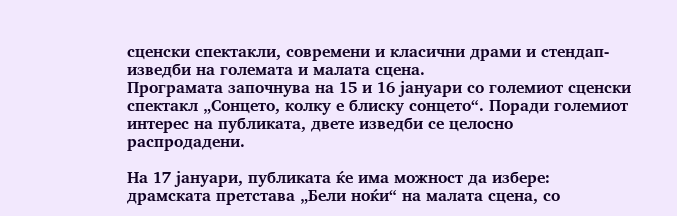сценски спектакли, современи и класични драми и стендап-изведби на големата и малата сцена.
Програмата започнува на 15 и 16 јануари со големиот сценски спектакл „Сонцето, колку е блиску сонцето“. Поради големиот интерес на публиката, двете изведби се целосно распродадени.

На 17 јануари, публиката ќе има можност да избере: драмската претстава „Бели ноќи“ на малата сцена, со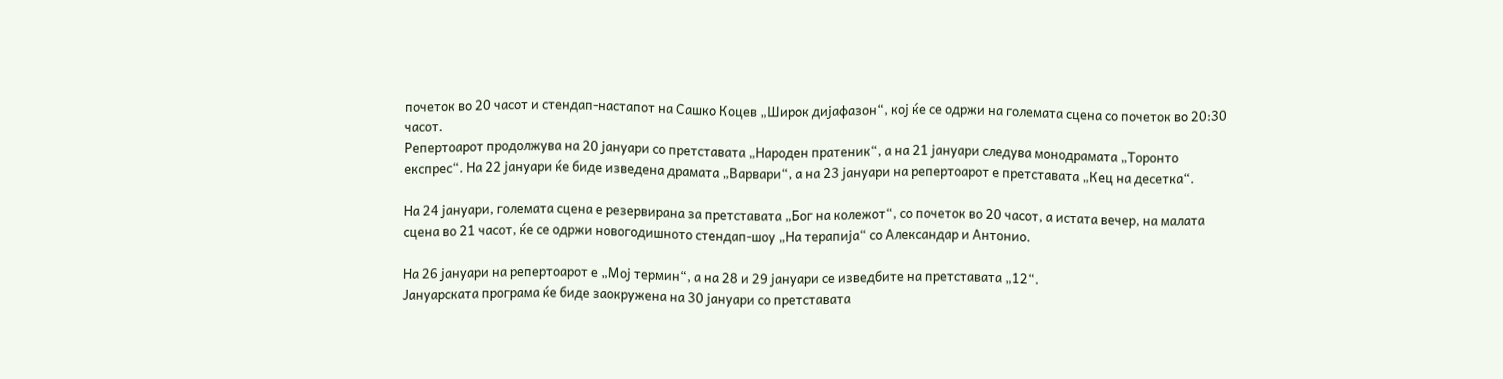почеток во 20 часот и стендап-настапот на Сашко Коцев „Широк дијафазон“, кој ќе се одржи на големата сцена со почеток во 20:30 часот.
Репертоарот продолжува на 20 јануари со претставата „Народен пратеник“, а на 21 јануари следува монодрамата „Торонто експрес“. На 22 јануари ќе биде изведена драмата „Варвари“, а на 23 јануари на репертоарот е претставата „Кец на десетка“.

На 24 јануари, големата сцена е резервирана за претставата „Бог на колежот“, со почеток во 20 часот, а истата вечер, на малата сцена во 21 часот, ќе се одржи новогодишното стендап-шоу „На терапија“ со Александар и Антонио.

На 26 јануари на репертоарот е „Мој термин“, а на 28 и 29 јануари се изведбите на претставата „12“.
Јануарската програма ќе биде заокружена на 30 јануари со претставата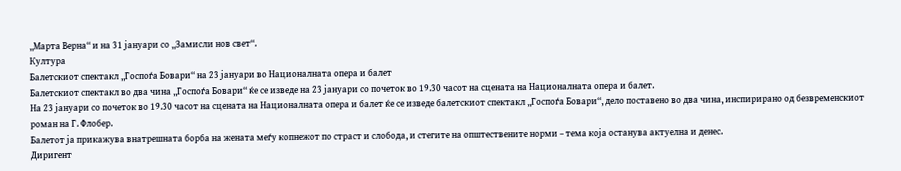„Марта Верна“ и на 31 јануари со „Замисли нов свет“.
Култура
Балетскиот спектакл „Госпоѓа Бовари“ на 23 јануари во Националната опера и балет
Балетскиот спектакл во два чина „Госпоѓа Бовари“ ќе се изведе на 23 јануари со почеток во 19.30 часот на сцената на Националната опера и балет.
На 23 јануари со почеток во 19.30 часот на сцената на Националната опера и балет ќе се изведе балетскиот спектакл „Госпоѓа Бовари“, дело поставено во два чина, инспирирано од безвременскиот роман на Г. Флобер.
Балетот ја прикажува внатрешната борба на жената меѓу копнежот по страст и слобода, и стегите на општествените норми – тема која останува актуелна и денес.
Диригент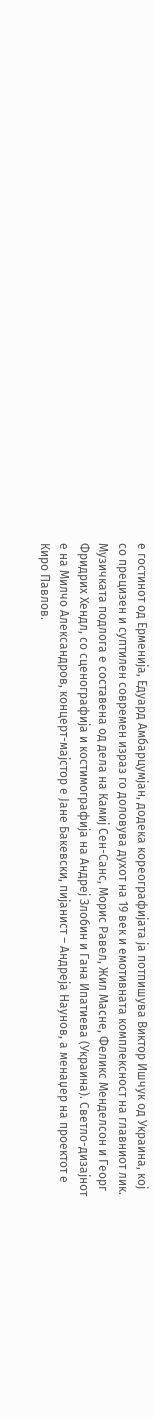е гостинот од Ерменија, Едуард Амбарцумјан, додека кореографијата ја потпишува Виктор Ишчук од Украина, кој со прецизен и суптилен современ израз го доловува духот на 19 век и емотивната комплексност на главниот лик. Музичката подлога е составена од дела на Камиј Сен-Санс, Морис Равел, Жил Масне, Феликс Менделсон и Георг Фридрих Хендл, со сценографија и костимографија на Андреј Злобин и Гана Ипатиева (Украина). Светло-дизајнот е на Милчо Александров, концерт-мајстор е Јане Бакевски, пијанист – Андреја Наунов, а менаџер на проектот е Киро Павлов.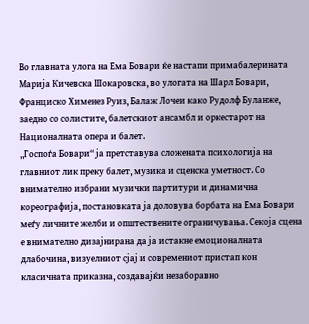Во главната улога на Ема Бовари ќе настапи примабалерината Марија Кичевска Шокаровска, во улогата на Шарл Бовари, Франциско Хименез Руиз, Балаж Лочеи како Рудолф Буланже, заедно со солистите, балетскиот ансамбл и оркестарот на Националната опера и балет.
„Госпоѓа Бовари“ ја претставува сложената психологија на главниот лик преку балет, музика и сценска уметност. Со внимателно избрани музички партитури и динамична кореографија, постановката ја доловува борбата на Ема Бовари меѓу личните желби и општествените ограничувања. Секоја сцена е внимателно дизајнирана да ја истакне емоционалната длабочина, визуелниот сјај и современиот пристап кон класичната приказна, создавајќи незаборавно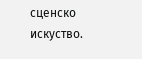сценско искуство.